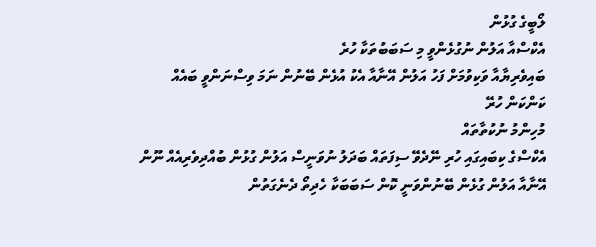ލޯބީގެ ގުޅުން
އެކްސްއާ އަލުން ނުގުޅެންވީ މި ސަބަބުތަކާ ހުރެ
ބައިވެރިޔާއާ ވަކިވުމަށް ފަހު އަލުން އޭނާއާ އެކު އުޅެން ބޭނުން ނަމަ ވިސްނަންވީ ބައެއް ކަންކަން ހުރޭ
މުހިންމު ނުކުތާތައް
އެކްސްގެ ކިބައިގައި ހުރި ނޭދެވޭ ސިފަތައް ބަދަލު ނުވަނީސް އަލުން ގުޅުން ބުއްދިވެރިއެއް ނޫން
އޭނާއާ އަލުން ގުޅެން ބޭނުންވަނީ ކޮން ސަބަބަކާ ހެދިތޯ ދެނެގަތުން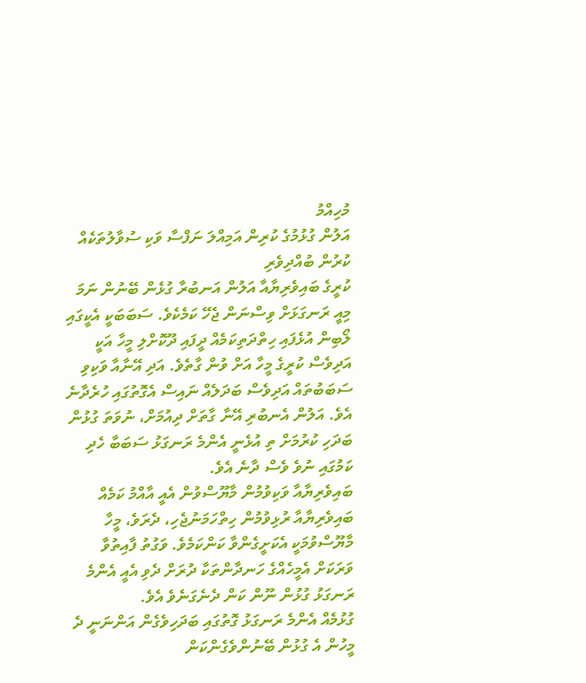މުހިއްމު
އަލުން ގުޅުމުގެ ކުރިން އަމިއްލަ ނަފްސާ ވަކި ސުވާލުތަކެއް ކުރުން ބުއްދިވެރި
ކުރީގެ ބައިވެރިޔާއާ އަލުން އަނބުރާ ގުޅެން ބޭނުން ނަމަ މިއީ ރަނގަޅަށް ވިސްނަން ޖެހޭ ކަމެކެވެ. ސަބަބަކީ އެކީގައި ލޯބިން އުޅެފައި ހިތްދަތިކަމެއް ދީފައި ދޫކޮށްލި މީހާ އަކީ އަދިވެސް ކުރީގެ މީހާ އަށް ވުން ގާތެވެ. އަދި އޭނާއާ ވަކިވި ސަބަބުތައް އަދިވެސް ބަދަލެއް ނައިސް އެގޮތުގައި ހުރެދާނެ އެވެ. އަލުން އެނބުރި އޭނާ ގާތަށް ދިއުމަށް، ނުވަތަ ގުޅުން ބަދަހި ކުރުމަށް ތި އުޅެނީ އެންމެ ރަނގަޅު ސަބަބާ ހެދި ކަމުގައި ނުވެ ވެސް ދާނެ އެވެ.
ބައިވެރިޔާއާ ވަކިވުމުން މާޔޫސްވުން އެއީ އާއްމު ކަމެއް
ބައިވެރިޔާއާ ރުޅިވުމުން ހިތްހަމަނުޖެހި، ދެރަވެ، މީހާ މާޔޫސްވުމަކީ އެކަށީގެންވާ ކަންކަމެވެ. ވަގުތު ފާއިތުވާ ވަރަކަށް އެމީހެއްގެ ހަނދާންތަކާ ދުރަށް ދެވި އެއީ އެންމެ ރަނގަޅު ގުޅުން ނޫން ކަން ދެނެގަނެވެ އެވެ.
ގުޅުމެއް އެންމެ ރަނގަޅު ގޮތުގައި ބަދަހިވެގެން އަންނަނީ ދެ މީހުން އެ ގުޅުން ބޭނުންވެގެންކަން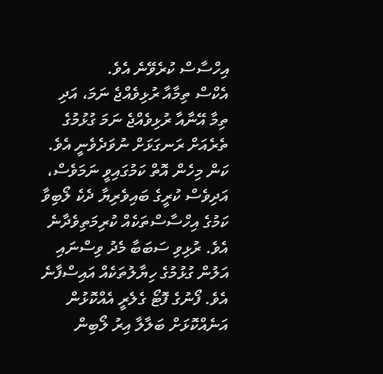އިހްސާސް ކުރެވޭނެ އެވެ.
އެކްސް ތިމާއާ ރުޅިވެއްޖެ ނަމަ، އަދި ތިމާ އޭނާއާ ރުޅިވެއްޖެ ނަމަ ގުޅުމުގެ ތެރެއަށް ރަނގަޅަށް ނުވަދެވެނީ އެވެ. ކަން މިހެން އޮތް ކަމުގައިވީ ނަމަވެސް، އަދިވެސް ކުރީގެ ބައިވެރިޔާ ދެކެ ލޯބިވާ ކަމުގެ އިހްސާސްތަކެއް ކުރިމަތިވެދާނެ އެވެ. ރުޅިވި ސަބަބާ މެދު ވިސްނައި އަލުން ގުޅުމުގެ ހިޔާލުތަކެއް އައިސްފާނެ އެވެ. ފޯނުގެ ފޮޓޯ ގެލެރީ އެއްކޮޅުން އަނެއްކޮޅަށް ބަލާލާ އިރު ލޯބިން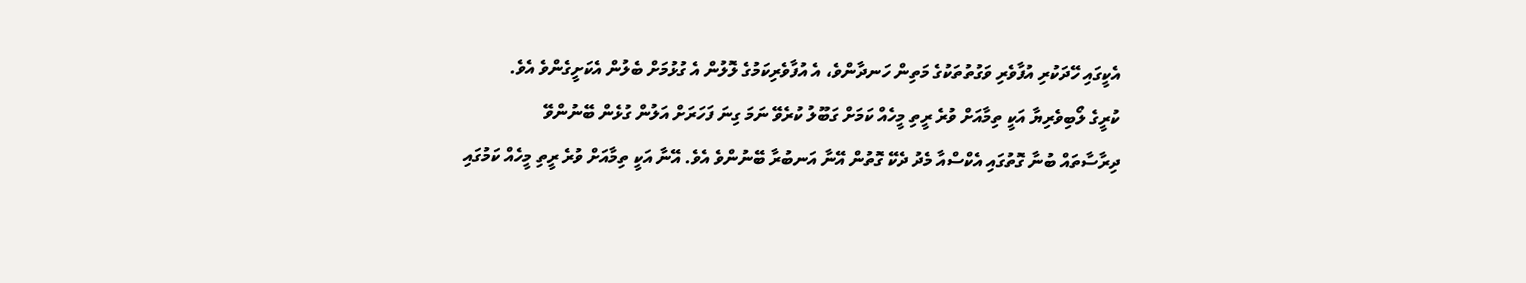އެކީގައި ހޭދަކުރި އުފާވެރި ވަގުތުތަކުގެ މަތިން ހަނދާންވެ، އެ އުފާވެރިކަމުގެ ލޮލުން އެ ގުޅުމަށް ބެލުން އެކަށީގެންވެ އެވެ.
ކުރީގެ ލޯބިވެރިޔާ އަކީ ތިމާއަށް ވުރެ ރީތި މީހެއް ކަމަށް ގަބޫލު ކުރެވޭ ނަމަ ގިނަ ފަހަރަށް އަލުން ގުޅެން ބޭނުންވޭ
ދިރާސާތައް ބުނާ ގޮތުގައި އެކްސްއާ މެދު ދެކޭ ގޮތުން އޭނާ އަނބުރާ ބޭނުންވެ އެވެ. އޭނާ އަކީ ތިމާއަށް ވުރެ ރީތި މީހެއް ކަމުގައި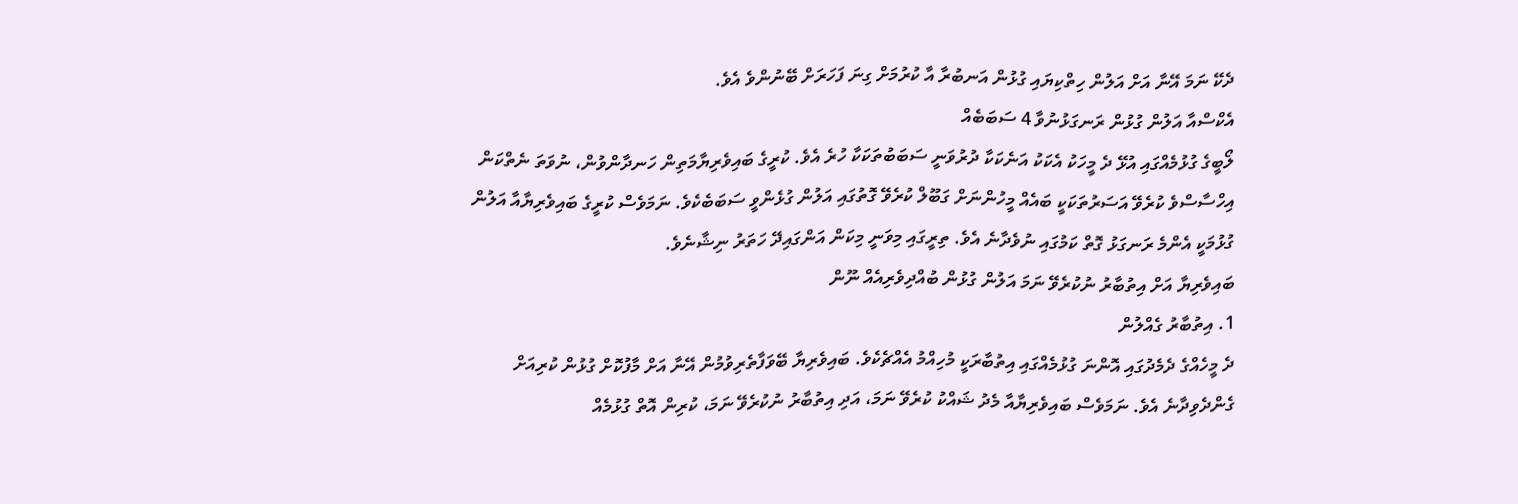ދެކޭ ނަމަ އޭނާ އަށް އަލުން ހިތްކިޔައި ގުޅުން އަނބުރާ އާ ކުރުމަށް ގިނަ ފަހަރަށް ބޭނުންވެ އެވެ.
އެކްސްއާ އަލުން ގުޅުން ރަނގަޅުނުވާ 4 ސަބަބެއް
ލޯބީގެ ގުޅުމެއްގައި އުޅޭ ދެ މީހަކު އެކަކު އަނެކަކާ ދުރުވަނީ ސަބަބުތަކަކާ ހުރެ އެވެ. ކުރީގެ ބައިވެރިޔާމަތިން ހަނދާންވުން، ނުވަތަ ނެތްކަން އިހްސާސްވެ ކުރެވޭ އަސަރުތަކަކީ ބައެއް މީހުންނަށް ގަބޫލް ކުރެވޭ ގޮތުގައި އަލުން ގުޅެންވީ ސަބަބެކެވެ. ނަމަވެސް ކުރީގެ ބައިވެރިޔާއާ އަލުން ގުޅުމަކީ އެންމެ ރަނގަޅު ގޮތް ކަމުގައި ނުވެދާނެ އެވެ. ތިރީގައި މިވަނީ މިކަން އަންގައިދޭ ހަތަރު ނިޝާނެވެ.
ބައިވެރިޔާ އަށް އިތުބާރު ނުކުރެވޭ ނަމަ އަލުން ގުޅުން ބުއްދިވެރިއެއް ނޫން
1. އިތުބާރު ގެއްލުން
ދެ މީހެއްގެ ދެމެދުގައި އޮންނަ ގުޅުމެއްގައި އިތުބާރަކީ މުހިއްމު އެއްޗެކެވެ. ބައިވެރިޔާ ބޭވަފާތެރިވުމުން އޭނާ އަށް މާފުކޮށް ގުޅުން ކުރިއަށް ގެންދެވިދާނެ އެވެ. ނަމަވެސް ބައިވެރިޔާއާ މެދު ޝައްކު ކުރެވޭ ނަމަ، އަދި އިތުބާރު ނުކުރެވޭ ނަމަ، ކުރިން އޮތް ގުޅުމެއް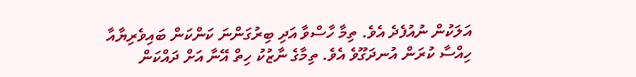އަލަކުން ނުއުފެދެ އެވެ. ތިމާ ހާސްވާ އަދި ބިރުގަންނަ ކަންކަން ބައިވެރިޔާއާ ހިއްސާ ކުރަން އުނދަގޫވެ އެވެ. ތިމާގެ ނާޒުކު ހިތް އޭނާ އަށް ދައްކަން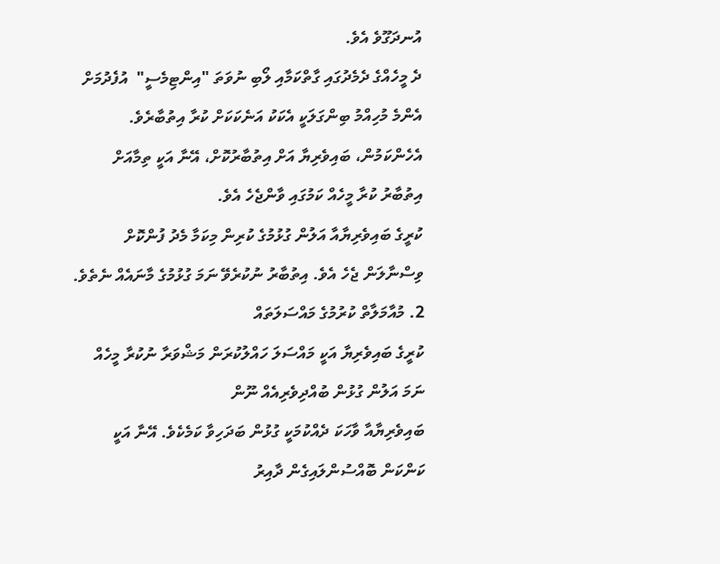އުނދަގޫވެ އެވެ.
ދެ މީހެއްގެ ދެމެދުގައި ގާތްކަމާއި ލޯބި ނުވަތަ "އިންޓިމެސީ"  އުފެދުމަށް އެންމެ މުހިއްމު ބިންގަލަކީ އެކަކު އަނެކަކަށް ކުރާ އިތުބާރެވެ. އެހެންކަމުން، ބައިވެރިޔާ އަށް އިތުބާރުކޮށް، އޭނާ އަކީ ތިމާއަށް އިތުބާރު ކުރާ މީހެއް ކަމުގައި ވާންޖެހެ އެވެ.
ކުރީގެ ބައިވެރިޔާއާ އަލުން ގުޅުމުގެ ކުރިން މިކަމާ މެދު ފުންކޮށް ވިސްނާލަން ޖެހެ އެވެ. އިތުބާރު ނުކުރެވޭ ނަމަ ގުޅުމުގެ މާނައެއް ނެތެވެ.
2. މުއާމަލާތް ކުރުމުގެ މައްސަލަތައް
ކުރީގެ ބައިވެރިޔާ އަކީ މައްސަލަ ހައްލުކުރަން މަޝްވަރާ ނުކުރާ މީހެއް ނަމަ އަލުން ގުޅުން ބުއްދިވެރިއެއް ނޫން
ބައިވެރިޔާއާ ވާހަކަ ދެއްކުމަކީ ގުޅުން ބަދަހިވާ ކަމެކެވެ. އޭނާ އަކީ ކަންކަން ބޮއްސުންލައިގެން ދާއިރު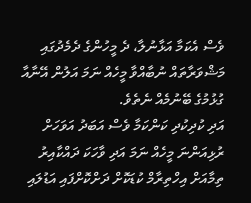ވެސް އެކަމާ އަޅާނުލާ، ދެ މީހުންގެ ދެމެދުގައި މަޝްވަރާތައް ނުބާއްވާ މީހެއް ނަމަ އަލުން އޭނާއާ ގުޅުމުގެ ބޭނުމެއް ނެތެވެ.
އަދި ކުދިކުދި ކަންކަމާ ވެސް އަބަދު އަވަހަށް ރުޅިއަންނަ މީހެއް ނަމަ އަދި ވާހަކަ ދައްކާއިރު ތިމާއަށް އިހްތިރާމް ކުޑަކޮށް ދަށްކޮށްފައި އަޑުލައި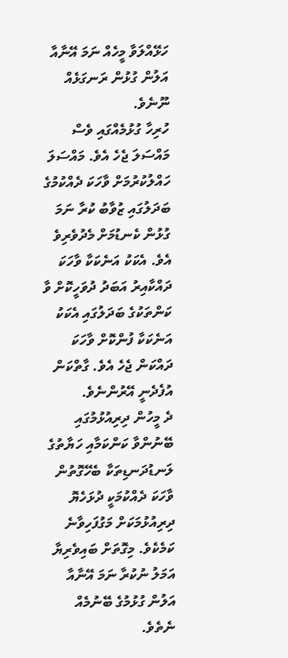ހަޅޭއްލަވާ މީހެއް ނަމަ އޭނާއާ އަލުން ގުޅުން ރަނގަޅެއް ނޫނެވެ.
ހުރިހާ ގުޅުމެއްގައި ވެސް މައްސަލަ ޖެހެ އެވެ. މައްސަލަ ހައްލުކުރުމަށް ވާހަކަ ދެއްކުމުގެ ބަދަލުގައި ޒުވާބު ކުރާ ނަމަ ގުޅުން ކެނޑުމަށް މެދުވެރިވެ އެވެ. އެކަކު އަނެކަކާ ވާހަކަ ދައްކާއިރު އަބަދު ދުވަހީކޮށް ވާ ކަންތަކުގެ ބަދަލުގައި އެކަކު އަނެކަކާ ފުންކޮށް ވާހަކަ ދައްކަން ޖެހެ އެވެ. ގާތްކަން އުފެދެނީ އޭރުންނެވެ.
ދެ މީހުން ދިރިއުޅުމުގައި ބޭނުންވާ ކަންކަމާއި ހަޔާތުގެ ލަނޑުދަނޑިތަކާ ބެހޭގޮތުން ވާހަކަ ދެއްކުމަކީ ދުޅަހެޔޮ ދިރިއުޅުމަކަށް މަގުފަހިވާނެ ކަމެކެވެ. މިގޮތަށް ބައިވެރިޔާ އަމަލު ނުކުރާ ނަމަ އޭނާއާ އަލުން ގުޅުމުގެ ބޭނުމެއް ނެތެވެ.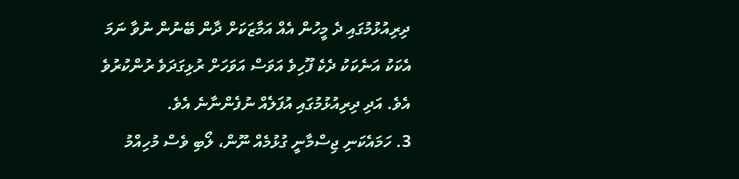ދިރިއުޅުމުގައި ދެ މީހުން އެއް އަމާޒަކަށް ދާން ބޭނުން ނުވާ ނަމަ އެކަކު އަނެކަކު ދެކެ ފޫހިވެ އަވަސް އަވަހަށް ރުޅިގަދަވެ ރުންކުރުވެ އެވެ. އަދި ދިރިއުޅުމުގައި އުފަލެއް ނުފެންނާނެ އެވެ.
3. ހަމައެކަނި ޖިސްމާނީ ގުޅުމެއް ނޫން، ލޯބި ވެސް މުހިއްމު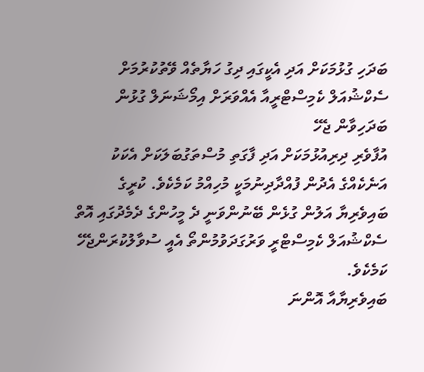ބަދަހި ގުޅުމަކަށް އަދި އެކީގައި ދިގު ހަޔާތެއް ވޭތުކުރުމަށް ސެކްޝުއަލް ކެމިސްޓްރީއާ އެއްވަރަށް އިމޯޝަނަލް ގުޅުން ބަދަހިވާން ޖެހޭ
އުފާވެރި ދިރިއުޅުމަކަށް އަދި ފާގަތި މުސްތަގުބަލަކަށް އެކަކު އަނެކެއްގެ އެދުން ފުއްދާދިނުމަކީ މުހިއްމު ކަމެކެވެ. ކުރީގެ ބައިވެރިޔާ އަލުން ގުޅެން ބޭނުންވަނީ ދެ މީހުންގެ ދެމެދުގައި އޮތް ސެކްޝުއަލް ކެމިސްޓްރީ ވަރުގަދަވުމުންތޯ އެއީ ސުވާލުކުރަންޖެހޭ ކަމެކެވެ.
ބައިވެރިޔާއާ އޮންނަ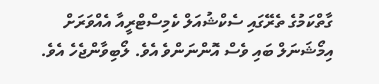ގާތްކަމުގެ ތެރޭގައި ސެކްޝުއަލް ކެމިސްޓްރީއާ އެއްވަރަށް އިމޯޝަނަލް ބައި ވެސް އޮންނަންވެ އެވެ. ލޯބިވާންޖެހެ އެވެ.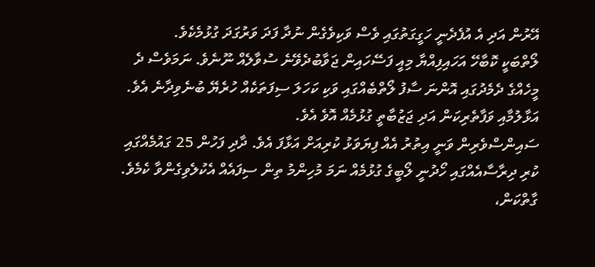އޭރުން އަދި އެ އުފެދެނީ ހަގީގަތުގައި ވެސް ވަކިވެގެން ނުދާ ފަދަ ވަރުގަދަ ގުޅުމެކެވެ.
ލޯތްބަކީ ކޮބާހޭ އަހައިފިއްޔާ މިއީ ފަސޭހައިން ޖަވާބުދެވޭނެ ސުވާލެއް ނޫނެވެ. ނަމަވެސް ދެ މީހެއްގެ ދެމެދުގައި އޮންނަ ސާފު ލޯތްބެއްގައި ވަކި ކަހަލަ ސިފަތަކެއް ހުރެޔޭ ބުނެވިދާނެ އެވެ. އަޅާލުމާއި ވަފާތެރިކަން އަދި ޖަޒުބާތީ ގުޅުމެއް އޮވެ އެވެ.
ސައިންސްވެރިން ވަނީ އިތުރު އެއް ފިޔަވަޅު ކުރިއަށް އަޅާފަ އެވެ. ދާދި ފަހުން 25 ގައުމެއްގައި ކުރި ދިރާސާއެއްގައި ހޯދުނީ ލޯބީގެ ގުޅުމެއް ނަމަ މުހިންމު ތިން ސިފައެއް އެކުލެވިގެންވާ ކެމެވެ. ގާތްކަން،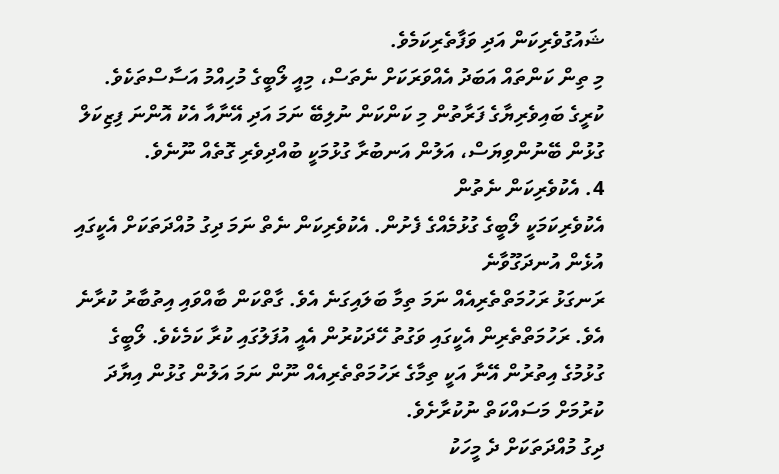ޝައުގުވެރިކަން އަދި ވަފާތެރިކަމެވެ.
މި ތިން ކަންތައް އަބަދު އެއްވަރަކަށް ނެތަސް، މިއީ ލޯބީގެ މުހިއްމު އަސާސްތަކެވެ. ކުރީގެ ބައިވެރިޔާގެ ފަރާތުން މި ކަންކަން ނުލިބޭ ނަމަ އަދި އޭނާއާ އެކު އޮންނަ ފިޒިކަލް ގުޅުން ބޭނުންވިޔަސް، އަލުން އަނބުރާ ގުޅުމަކީ ބުއްދިވެރި ގޮތެއް ނޫނެވެ.
4. އެކުވެރިކަން ނެތުން
އެކުވެރިކަމަކީ ލޯބީގެ ގުޅުމެއްގެ ފެށުން. އެކުވެރިކަން ނެތް ނަމަ ދިގު މުއްދަތަކަށް އެކީގައި އުޅެން އުނދަގޫވާނެ
ރަނގަޅު ރަހުމަތްތެރިއެއް ނަމަ ތިމާ ބަލައިގަނެ އެވެ. ގާތްކަން ބާއްވައި އިތުބާރު ކުރާނެ އެވެ. ރަހުމަތްތެރިން އެކީގައި ވަގުތު ހޭދަކުރުން އެއީ އުފަލުގައި ކުރާ ކަމެކެވެ. ލޯބީގެ ގުޅުމުގެ އިތުރުން އޭނާ އަކީ ތިމާގެ ރަހުމަތްތެރިއެއް ނޫން ނަމަ އަލުން ގުޅުން އިޔާދަ ކުރުމަށް މަސައްކަތް ނުކުރާށެވެ.
ދިގު މުއްދަތަކަށް ދެ މީހަކު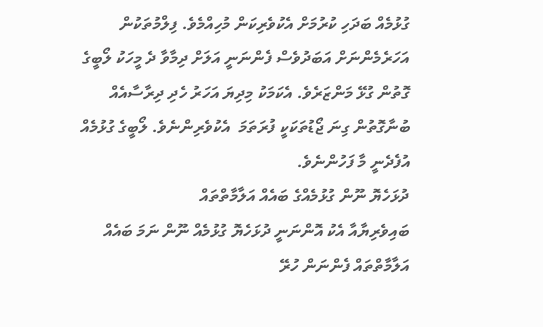ގުޅުމެއް ބަދަހި ކުރުމަށް އެކުވެރިކަން މުހިއްމެވެ. ފިލްމުތަކުން އަހަރެމެންނަށް އަބަދުވެސް ފެންނަނީ އަލަށް ދިމާވާ ދެ މީހަކު ލޯބީގެ ގޮތުން ގުޅޭ މަންޒަރެވެ. އެކަމަކު މިދިޔަ އަހަރު ހެދި ދިރާސާއެއް ބުނާގޮތުން ގިނަ ޖޯޑުތަކަކީ ފުރަތަމަ  އެކުވެރިންނެވެ. ލޯބީގެ ގުޅުމެއް އުފެދެނީ މާ ފަހުންނެވެ.
ދުޅަހެޔޮ ނޫން ގުޅުމެއްގެ ބައެއް އަލާމާތްތައް
ބައިވެރިޔާއާ އެކު އޮންނަނީ ދުޅަހެޔޮ ގުޅުމެއް ނޫން ނަމަ ބައެއް އަލާމާތްތައް ފެންނަން ހުރޭ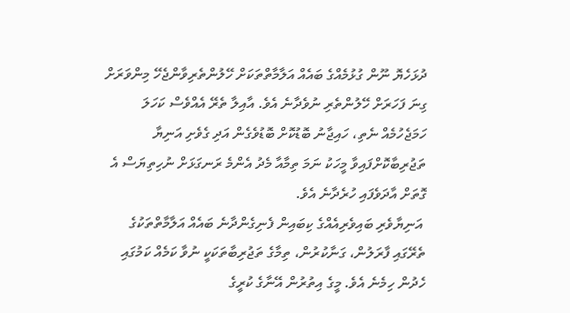ދުޅަހެޔޮ ނޫން ގުޅުމެއްގެ ބައެއް އަލާމާތްތަކަށް ހޭލުންތެރިވާންޖެހޭ މިންވަރަށް ގިނަ ފަހަރަށް ހޭލުންތެރި ނުވެދާނެ އެވެ. އާއިލާ ތެރޭ އެއްވެސް ކަހަލަ ހަމަޖެހުމެއް ނެތި، ހައިޖާނު ބޮޑުކޮށް ބޮޑުވެގެން އަދި ގެވެށި އަނިޔާ ތަޖުރިބާކޮށްފައިވާ މީހަކު ނަމަ ތިމާއާ މެދު އެންމެ ރަނގަޅަށް ނުހިތިޔަސް އެ ގޮތަށް އާދަވެފައި ހުރެދާނެ އެވެ.
 އަނިޔާވެރި ބައިވެރިއެއްގެ ކިބައިން ފެނިގެންދާނެ ބައެއް އަލާމާތްތަކުގެ ތެރޭގައި ފާރަލުން، ގަނާކުރުން، ތިމާގެ ތަޖުރިބާތަކަކީ ނުވާ ކަމެއް ކަމުގައި ހެދުން ހިމެނެ އެވެ. މީގެ އިތުރުން އޭނާގެ ކުރީގެ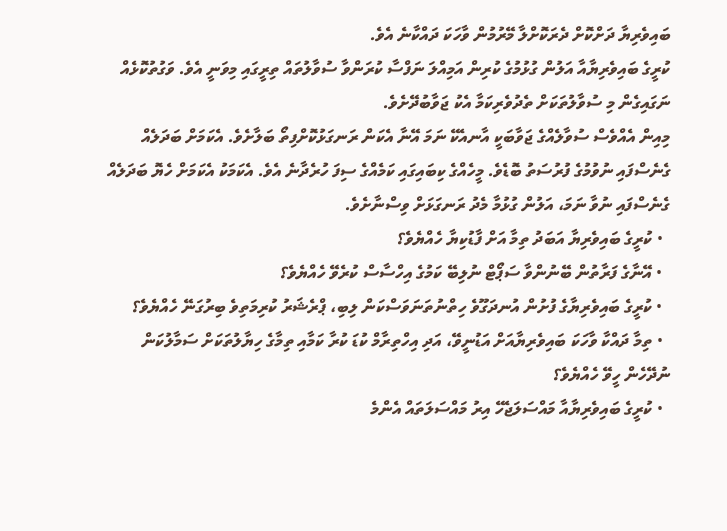ބައިވެރިޔާ ދަށްކޮށް ދެރަކޮށްލާ މޭރުމުން ވާހަކަ ދައްކާނެ އެވެ.
ކުރީގެ ބައިވެރިޔާއާ އަލުން ގުޅުމުގެ ކުރިން އަމިއްލަ ނަފްސާ ކުރަންވާ ސުވާލުތައް ތިރީގައި މިވަނީ އެވެ. ވަގުތުކޮޅެއް ނަގައިގެން މި ސުވާލުތަކަށް ތެދުވެރިކަމާ އެކު ޖަވާބުދޭށެވެ.
މިއިން އެއްވެސް ސުވާލެއްގެ ޖަވާބަކީ އާނއެކޭ ނަމަ އޭނާ އެކަން ރަނގަޅުކޮށްފިތޯ ބަލާށެވެ. އެކަމަށް ބަދަލެއް ގެނެސްފައި ނުވުމުގެ ފުރުސަތު ބޮޑެވެ. މީހެއްގެ ކިބައިގައި ކަމެއްގެ ސިފަ ހުރެދާނެ އެވެ. އެކަމަކު އެކަމަށް ހެޔޮ ބަދަލެއް ގެނެސްފައި ނުވާ ނަމަ، އަލުން ގުޅުމާ މެދު ރަނގަޅަށް ވިސްނާށެވެ.
  • ކުރީގެ ބައިވެރިޔާ އަބަދު ތިމާ އަށް ފާޑުކިޔާ ހެއްޔެވެ؟
  • އޭނާގެ ފަރާތުން ބޭނުންވާ ސަޕޯޓް ނުލިބޭ ކަމުގެ އިހްސާސް ކުރެވޭ ހެއްޔެވެ؟
  • ކުރީގެ ބައިވެރިޔާގެ ފުށުން އުނދަގޫވެ ހިތްނުތަނަވަސްކަން ލިބި، ޕްރެޝަރު ކުރިމަތިވެ ބިރުގަނޭ ހެއްޔެވެ؟
  • ތިމާ ދައްކާ ވާހަކަ ބައިވެރިޔާއަށް އަޑުނީވޭ، އަދި އިހްތިރާމް ކުޑަ ކުރާ ކަމާއި ތިމާގެ ހިޔާލުތަކަށް ސަމާލުކަން ނުދޭހެން ހީވޭ ހެއްޔެވެ؟
  • ކުރީގެ ބައިވެރިޔާއާ މައްސަލަޖެހޭ އިރު މައްސަލަތައް އެންމެ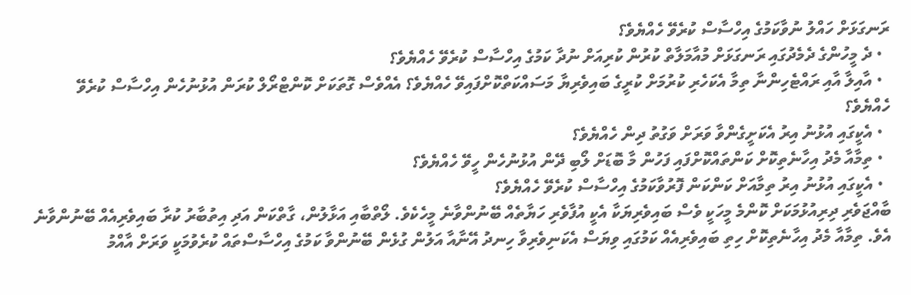ރަނގަޅަށް ހައްލު ނުވާކަމުގެ އިހްސާސް ކުރެވޭ ހެއްޔެވެ؟
  • ދެ މީހުންގެ ދެމެދުގައި ރަނގަޅަށް މުއާމަލާތް ކުރުން ކުރިއަށް ނުދާ ކަމުގެ އިހްސާސް ކުރެވޭ ހެއްޔެވެ؟
  • އާއިލާ އާއި ރައްޓެހިންނާ ތިމާ އެކަހެރި ކުރުމަށް ކުރީގެ ބައިވެރިޔާ މަސައްކަތްކޮށްފައިވޭ ހެއްޔެވެ؟ އެއްވެސް ގޮތަކަށް ކޮންޓްރޯލް ކުރަން އުޅުނުހެން އިހްސާސް ކުރެވޭ ހެއްޔެވެ؟
  • އެކީގައި އުޅުނު އިރު އެކަށީގެންވާ ވަރަށް ވަގުތު ދިން ހެއްޔެވެ؟
  • ތިމާއާ މެދު އިހާނެތިކޮށް ކަންތައްކޮށްފައި ފަހުން މާ ބޮޑަށް ލޯބި ދޭން އުޅުނުހެން ހީވޭ ހެއްޔެވެ؟
  • އެކީގައި އުޅުނު އިރު ތިމާއަށް ކަންކަން ފޮރުވާކަމުގެ އިހްސާސް ކުރެވޭ ހެއްޔެވެ؟
ބާއްޖަވެރި ދިރިއުޅުމަކަށް ކޮންމެ މީހަކީ ވެސް ބައިވެރިޔަކާ އެކީ އުފާވެރި ހަޔާތެއް ބޭނުންވާނެ މީހެކެވެ. ލޯތްބާއި އަޅާލުން، ގާތްކަން އަދި އިތުބާރު ކުރާ ބައިވެރިއެއް ބޭނުންވާނެ އެވެ. ތިމާއާ މެދު އިހާނެތިކޮށް ހިތި ބައިވެރިއެއް ކަމުގައި ވިޔަސް އެކަނިވެރިވާ ހިނދު އޭނާއާ އަލުން ގުޅެން ބޭނުންވާ ކަމުގެ އިހްސާސްތައް ކުރެވުމަކީ ވަރަށް އާއްމު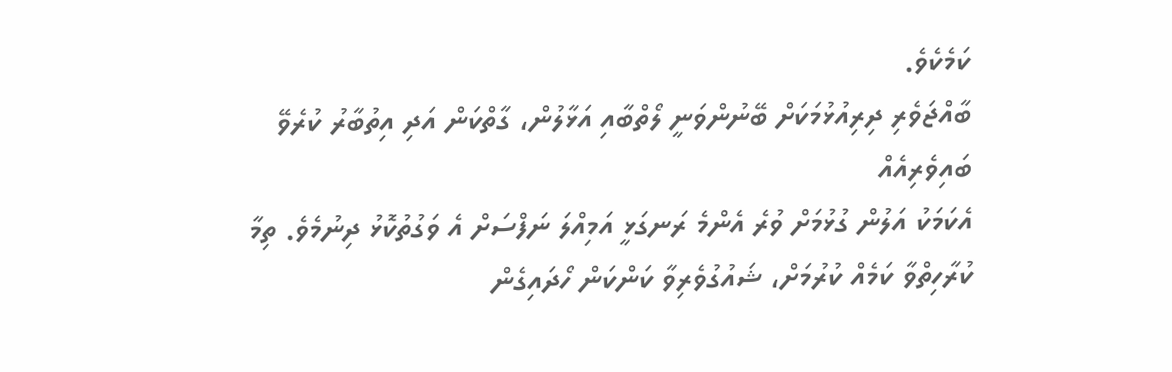ކަމެކެވެ.
ބާއްޖަވެރި ދިރިއުޅުމަކަށް ބޭނުންވަނީ ލޯތްބާއި އަޅާލުން، ގާތްކަން އަދި އިތުބާރު ކުރެވޭ ބައިވެރިއެއް
އެކަމަކު އަލުން ގުޅުމަށް ވުރެ އެންމެ ރަނގަޅީ އަމިއްލަ ނަފްސަށް އެ ވަގުތުކޮޅު ދިނުމެވެ. ތިމާ ކުރާހިތްވާ ކަމެއް ކުރުމަށް، ޝައުގުވެރިވާ ކަންކަން ހޯދައިގެން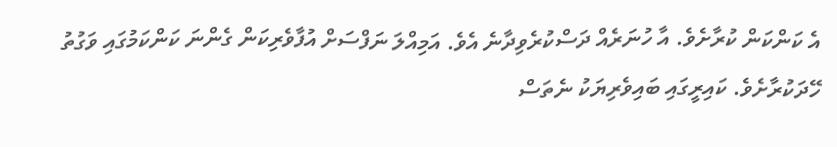އެ ކަންކަން ކުރާށެވެ. އާ ހުނަރެއް ދަސްކުރެވިދާނެ އެވެ. އަމިއްލަ ނަފްސަށް އުފާވެރިކަން ގެންނަ ކަންކަމުގައި ވަގުތު ހޭދަކުރާށެވެ. ކައިރީގައި ބައިވެރިޔަކު ނެތަސް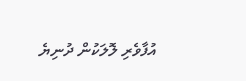އުފާވެރި ލޮލަކުން ދުނިޔެ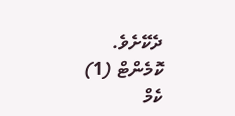ދެކޭށެވެ.
ކޮމެންޓް (1)
ކެމް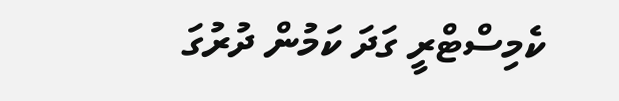ކެމިސްޓްރީ ގަދަ ކަމުން ދުރުގަ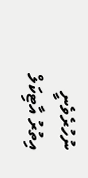ނުހުރެވެނީ
އިތުރު އާޓިކަލް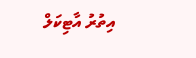އިތުރު އާޓިކަލް